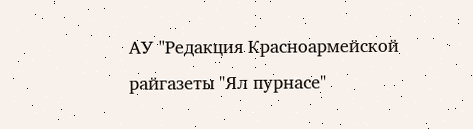АУ "Редакция Красноармейской райгазеты "Ял пурнасе"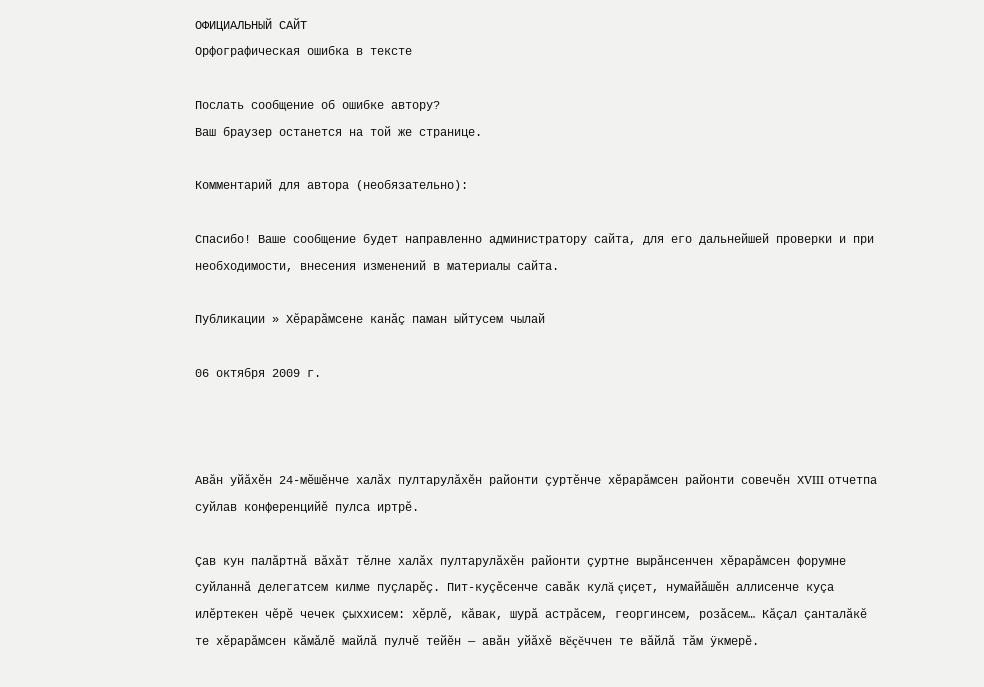ОФИЦИАЛЬНЫЙ САЙТ
Орфографическая ошибка в тексте

Послать сообщение об ошибке автору?
Ваш браузер останется на той же странице.

Комментарий для автора (необязательно):

Спасибо! Ваше сообщение будет направленно администратору сайта, для его дальнейшей проверки и при необходимости, внесения изменений в материалы сайта.

Публикации » Хĕрарăмсене канăç паман ыйтусем чылай

06 октября 2009 г.



Авăн уйăхĕн 24-мĕшĕнче халăх пултарулăхĕн районти çуртĕнче хĕрарăмсен районти совечĕн ХVIII отчетпа суйлав конференцийĕ пулса иртрĕ.

Çав кун палăртнă вăхăт тĕлне халăх пултарулăхĕн районти çуртне вырăнсенчен хĕрарăмсен форумне суйланнă делегатсем килме пуçларĕç. Пит-куçĕсенче савăк кулă çиçет, нумайăшĕн аллисенче куçа илĕртекен чĕрĕ чечек çыххисем: хĕрлĕ, кăвак, шурă астрăсем, георгинсем, розăсем… Кăçал çанталăкĕ те хĕрарăмсен кăмăлĕ майлă пулчĕ тейĕн — авăн уйăхĕ вĕçĕччен те вăйлă тăм ÿкмерĕ.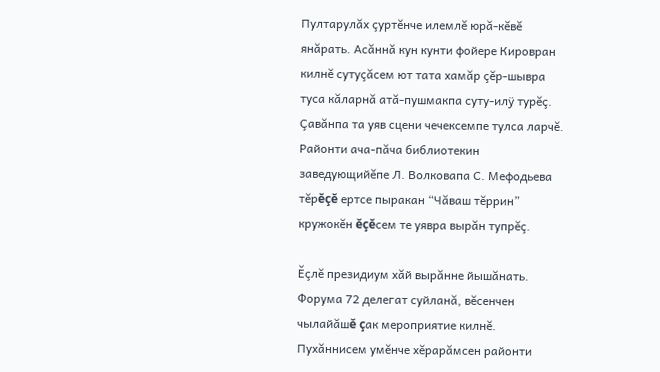Пултарулăх çуртĕнче илемлĕ юрă-кĕвĕ янăрать. Асăннă кун кунти фойере Кировран килнĕ сутуçăсем ют тата хамăр çĕр-шывра туса кăларнă атă-пушмакпа суту-илÿ турĕç. Çавăнпа та уяв сцени чечексемпе тулса ларчĕ. Районти ача-пăча библиотекин заведующийĕпе Л. Волковапа С. Мефодьева тĕрĕçĕ ертсе пыракан “Чăваш тĕррин” кружокĕн ĕçĕсем те уявра вырăн тупрĕç.

Ĕçлĕ президиум хăй вырăнне йышăнать. Форума 72 делегат суйланă, вĕсенчен чылайăшĕ çак мероприятие килнĕ. Пухăннисем умĕнче хĕрарăмсен районти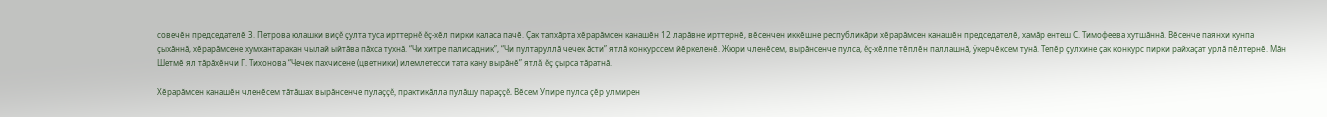совечĕн председателĕ З. Петрова юлашки виçĕ çулта туса ирттернĕ ĕç-хĕл пирки каласа пачĕ. Çак тапхăрта хĕрарăмсен канашĕн 12 ларăвне ирттернĕ, вĕсенчен иккĕшне республикăри хĕрарăмсен канашĕн председателĕ, хамăр ентеш С. Тимофеева хутшăннă. Вĕсенче паянхи кунпа çыхăннă, хĕрарăмсене хумхантаракан чылай ыйтăва пăхса тухнă. “Чи хитре палисадник”, “Чи пултаруллă чечек ăсти” ятлă конкурссем йĕркеленĕ. Жюри членĕсем, вырăнсенче пулса, ĕç-хĕлпе тĕплĕн паллашнă, ÿкерчĕксем тунă. Тепĕр çулхине çак конкурс пирки райхаçат урлă пĕлтернĕ. Мăн Шетмĕ ял тăрăхĕнчи Г. Тихонова “Чечек пахчисене (цветники) илемлетесси тата кану вырăнĕ” ятлă ĕç çырса тăратнă.

Хĕрарăмсен канашĕн членĕсем тăтăшах вырăнсенче пулаççĕ, практикăлла пулăшу параççĕ. Вĕсем Упире пулса çĕр улмирен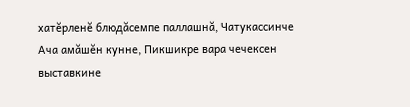хатĕрленĕ блюдăсемпе паллашнă, Чатукассинче Ача амăшĕн кунне, Пикшикре вара чечексен выставкине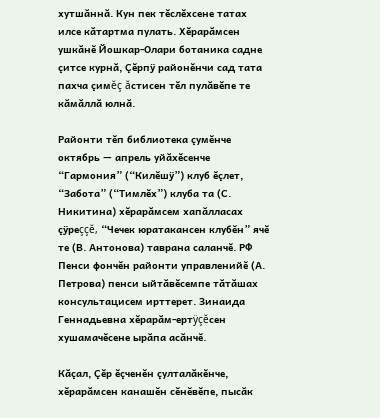хутшăннă. Кун пек тĕслĕхсене татах илсе кăтартма пулать. Хĕрарăмсен ушкăнĕ Йошкар-Олари ботаника садне çитсе курнă, Çĕрпÿ районĕнчи сад тата пахча çимĕç ăстисен тĕл пулăвĕпе те кăмăллă юлнă.

Районти тĕп библиотека çумĕнче октябрь — апрель уйăхĕсенче “Гармония” (“Килĕшÿ”) клуб ĕçлет, “Забота” (“Тимлĕх”) клуба та (С. Никитина) хĕрарăмсем хапăлласах çÿреççĕ, “Чечек юратакансен клубĕн” ячĕ те (В. Антонова) таврана саланчĕ. РФ Пенси фончĕн районти управленийĕ (А. Петрова) пенси ыйтăвĕсемпе тăтăшах консультацисем ирттерет. Зинаида Геннадьевна хĕрарăм-ертÿçĕсен хушамачĕсене ырăпа асăнчĕ.

Кăçал, Çĕр ĕçченĕн çулталăкĕнче, хĕрарăмсен канашĕн сĕнĕвĕпе, пысăк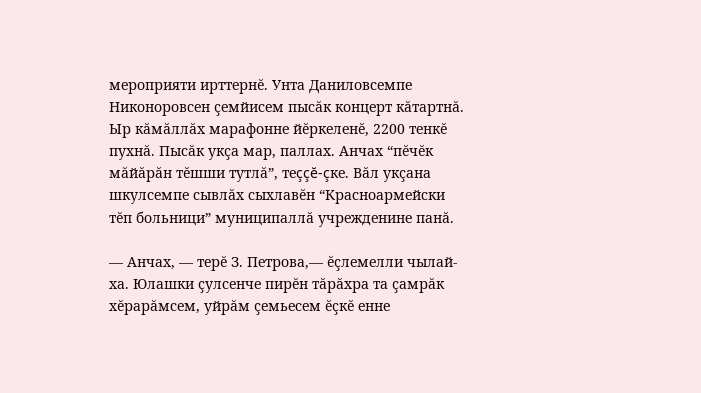мероприяти ирттернĕ. Унта Даниловсемпе Никоноровсен çемйисем пысăк концерт кăтартнă. Ыр кăмăллăх марафонне йĕркеленĕ, 2200 тенкĕ пухнă. Пысăк укçа мар, паллах. Анчах “пĕчĕк мăйăрăн тĕшши тутлă”, теççĕ-çке. Вăл укçана шкулсемпе сывлăх сыхлавĕн “Красноармейски тĕп больници” муниципаллă учрежденине панă.

— Анчах, — терĕ З. Петрова,— ĕçлемелли чылай-ха. Юлашки çулсенче пирĕн тăрăхра та çамрăк хĕрарăмсем, уйрăм çемьесем ĕçкĕ енне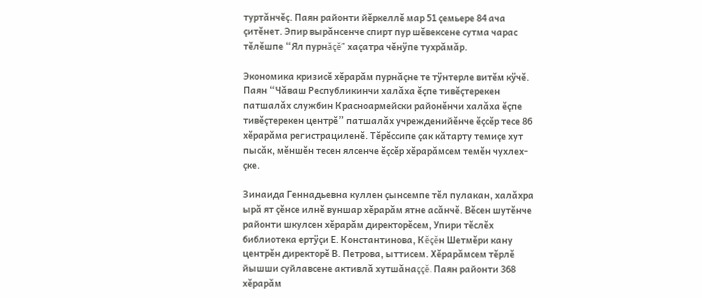туртăнчĕç. Паян районти йĕркеллĕ мар 51 çемьере 84 ача çитĕнет. Эпир вырăнсенче спирт пур шĕвексене сутма чарас тĕлĕшпе “Ял пурнăçĕ” хаçатра чĕнÿпе тухрăмăр.

Экономика кризисĕ хĕрарăм пурнăçне те тÿнтерле витĕм кÿчĕ. Паян “Чăваш Республикинчи халăха ĕçпе тивĕçтерекен патшалăх службин Красноармейски районĕнчи халăха ĕçпе тивĕçтерекен центрĕ” патшалăх учрежденийĕнче ĕçсĕр тесе 86 хĕрарăма регистрациленĕ. Тĕрĕссипе çак кăтарту темиçе хут пысăк, мĕншĕн тесен ялсенче ĕçсĕр хĕрарăмсем темĕн чухлех-çке.

Зинаида Геннадьевна куллен çынсемпе тĕл пулакан, халăхра ырă ят çĕнсе илнĕ вуншар хĕрарăм ятне асăнчĕ. Вĕсен шутĕнче районти шкулсен хĕрарăм директорĕсем, Упири тĕслĕх библиотека ертÿçи Е. Константинова, Кĕçĕн Шетмĕри кану центрĕн директорĕ В. Петрова, ыттисем. Хĕрарăмсем тĕрлĕ йышши суйлавсене активлă хутшăнаççĕ. Паян районти 368 хĕрарăм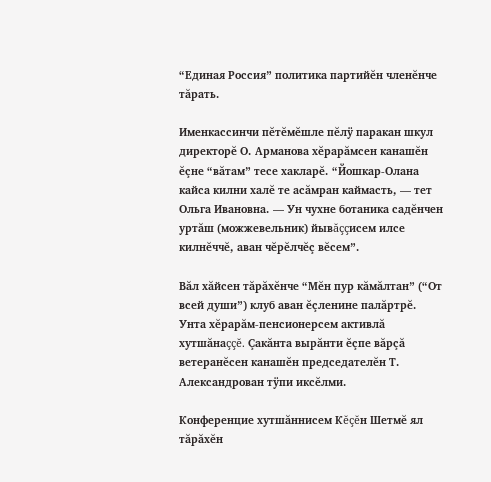“Единая Россия” политика партийĕн членĕнче тăрать.

Именкассинчи пĕтĕмĕшле пĕлÿ паракан шкул директорĕ О. Арманова хĕрарăмсен канашĕн ĕçне “вăтам” тесе хакларĕ. “Йошкар-Олана кайса килни халĕ те асăмран каймасть, — тет Ольга Ивановна. — Ун чухне ботаника садĕнчен уртăш (можжевельник) йывăççисем илсе килнĕччĕ, аван чĕрĕлчĕç вĕсем”.

Вăл хăйсен тăрăхĕнче “Мĕн пур кăмăлтан” (“От всей души”) клуб аван ĕçленине палăртрĕ. Унта хĕрарăм-пенсионерсем активлă хутшăнаççĕ. Çакăнта вырăнти ĕçпе вăрçă ветеранĕсен канашĕн председателĕн Т. Александрован тÿпи иксĕлми.

Конференцие хутшăннисем Кĕçĕн Шетмĕ ял тăрăхĕн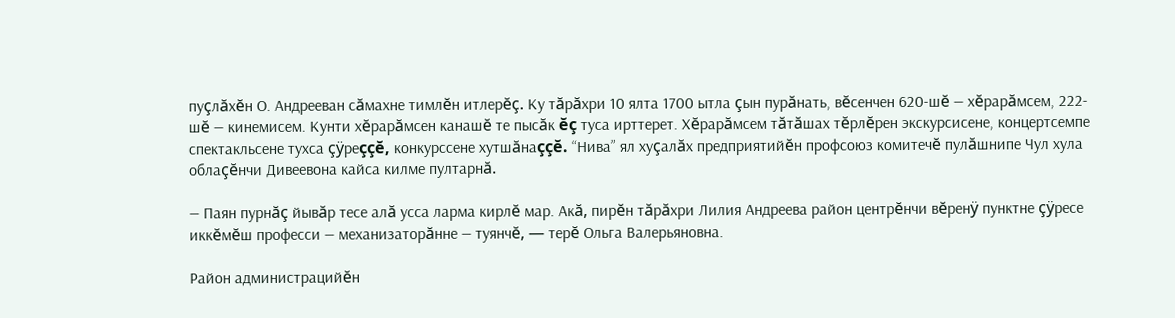пуçлăхĕн О. Андрееван сăмахне тимлĕн итлерĕç. Ку тăрăхри 10 ялта 1700 ытла çын пурăнать, вĕсенчен 620-шĕ — хĕрарăмсем, 222-шĕ — кинемисем. Кунти хĕрарăмсен канашĕ те пысăк ĕç туса ирттерет. Хĕрарăмсем тăтăшах тĕрлĕрен экскурсисене, концертсемпе спектакльсене тухса çÿреççĕ, конкурссене хутшăнаççĕ. “Нива” ял хуçалăх предприятийĕн профсоюз комитечĕ пулăшнипе Чул хула облаçĕнчи Дивеевона кайса килме пултарнă.

— Паян пурнăç йывăр тесе алă усса ларма кирлĕ мар. Акă, пирĕн тăрăхри Лилия Андреева район центрĕнчи вĕренÿ пунктне çÿресе иккĕмĕш професси — механизаторăнне — туянчĕ, — терĕ Ольга Валерьяновна.

Район администрацийĕн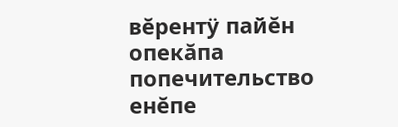вĕрентÿ пайĕн опекăпа попечительство енĕпе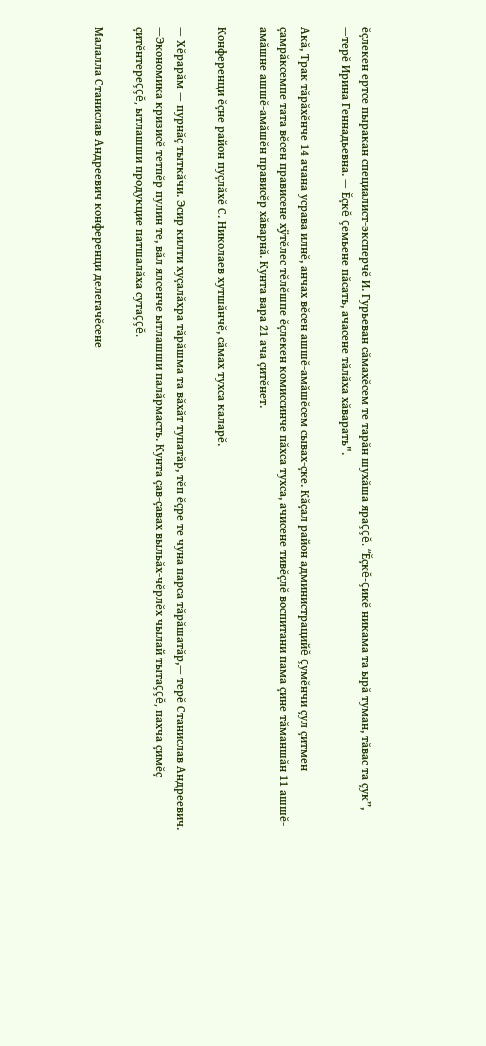ĕçлекен ертсе пыракан специалист-эксперчĕ И. Гурьеван сăмахĕсем те тарăн шухăша яраççĕ. “Ĕçкĕ-çикĕ никама та ырă туман, тăвас та çук”, —терĕ Ирина Геннадьевна. — Ĕçкĕ çемьене пăсать, ачасене тăлăха хăварать".

Акă, Трак тăрăхĕнче 14 ачана усрава илнĕ, анчах вĕсен ашшĕ-амăшĕсем сывах-çке. Кăçал район администрацийĕ çумĕнчи çул çитмен çамрăксемпе тата вĕсен прависене хÿтĕлес тĕлĕшпе ĕçлекен комиссинче пăхса тухса, ачисене тивĕçлĕ воспитани пама çине тăманшăн 11 ашшĕ-амăшне ашшĕ-амăшĕн прависĕр хăварнă. Кунта вара 21 ача çитĕнет.

Конференци ĕçне район пуçлăхĕ С. Николаев хутшăнчĕ, сăмах тухса каларĕ.

— Хĕрарăм — пурнăç тыткăчи. Эсир килти хуçалăхра тăрăшма та вăхăт тупатăр, тĕп ĕçре те чуна парса тăрăшатăр,— терĕ Станислав Андреевич. —Экономика кризисĕ тетпĕр пулин те, вăл ялсенче ытлашши палăрмасть. Кунта çав-çавах выльăх-чĕрлĕх чылай тытаççĕ, пахча çимĕç çитĕнтереççĕ, ытлашши продукцие патшалăха сутаççĕ.

Малалла Станислав Андреевич конференци делегачĕсене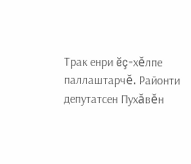Трак енри ĕç-хĕлпе паллаштарчĕ. Районти депутатсен Пухăвĕн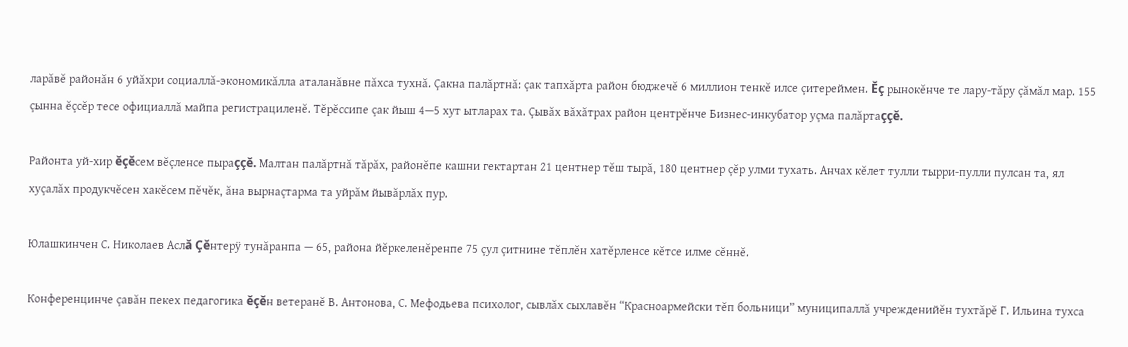ларăвĕ районăн 6 уйăхри социаллă-экономикăлла аталанăвне пăхса тухнă. Çакна палăртнă: çак тапхăрта район бюджечĕ 6 миллион тенкĕ илсе çитереймен. Ĕç рынокĕнче те лару-тăру çăмăл мар. 155 çынна ĕçсĕр тесе официаллă майпа регистрациленĕ. Тĕрĕссипе çак йыш 4—5 хут ытларах та. Çывăх вăхăтрах район центрĕнче Бизнес-инкубатор уçма палăртаççĕ.

Районта уй-хир ĕçĕсем вĕçленсе пыраççĕ. Малтан палăртнă тăрăх, районĕпе кашни гектартан 21 центнер тĕш тырă, 180 центнер çĕр улми тухать. Анчах кĕлет тулли тырри-пулли пулсан та, ял хуçалăх продукчĕсен хакĕсем пĕчĕк, ăна вырнаçтарма та уйрăм йывăрлăх пур.

Юлашкинчен С. Николаев Аслă Çĕнтерÿ тунăранпа — 65, района йĕркеленĕренпе 75 çул çитнине тĕплĕн хатĕрленсе кĕтсе илме сĕннĕ.

Конференцинче çавăн пекех педагогика ĕçĕн ветеранĕ В. Антонова, С. Мефодьева психолог, сывлăх сыхлавĕн “Красноармейски тĕп больници” муниципаллă учрежденийĕн тухтăрĕ Г. Ильина тухса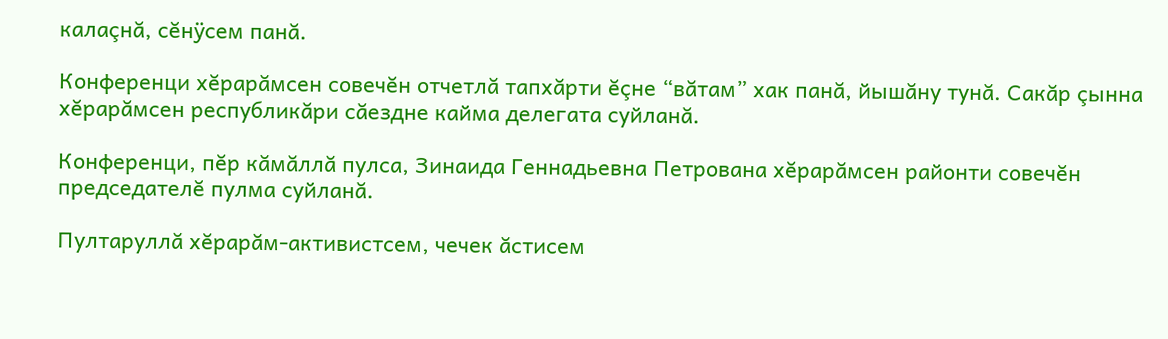калаçнă, сĕнÿсем панă.

Конференци хĕрарăмсен совечĕн отчетлă тапхăрти ĕçне “вăтам” хак панă, йышăну тунă. Сакăр çынна хĕрарăмсен республикăри сăездне кайма делегата суйланă.

Конференци, пĕр кăмăллă пулса, Зинаида Геннадьевна Петрована хĕрарăмсен районти совечĕн председателĕ пулма суйланă.

Пултаруллă хĕрарăм-активистсем, чечек ăстисем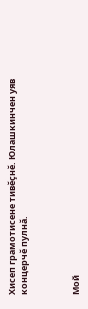Хисеп грамотисене тивĕçнĕ. Юлашкинчен уяв концерчĕ пулнă.



Мой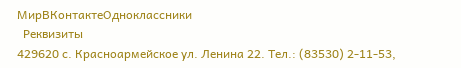МирВКонтактеОдноклассники
  Реквизиты
429620 с. Красноармейское ул. Ленина 22. Тел.: (83530) 2-11-53,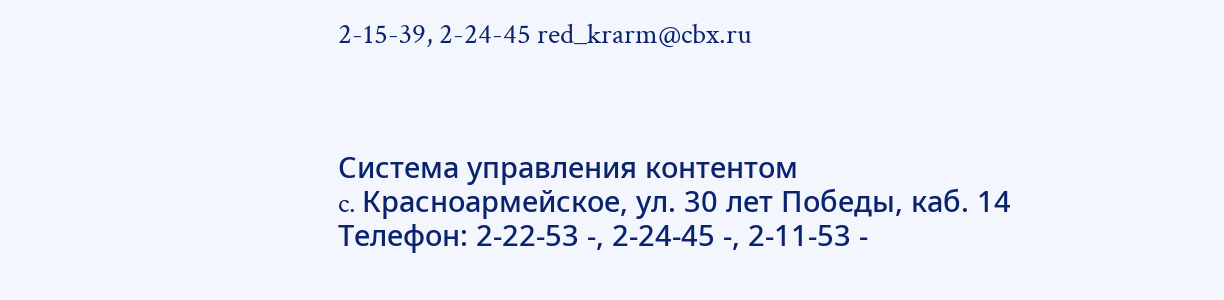2-15-39, 2-24-45 red_krarm@cbx.ru



Система управления контентом
c. Красноармейское, ул. 30 лет Победы, каб. 14
Телефон: 2-22-53 -, 2-24-45 -, 2-11-53 -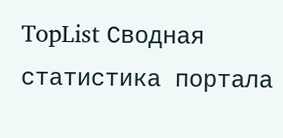TopList Сводная статистика портала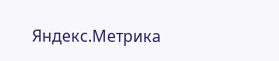Яндекс.Метрика